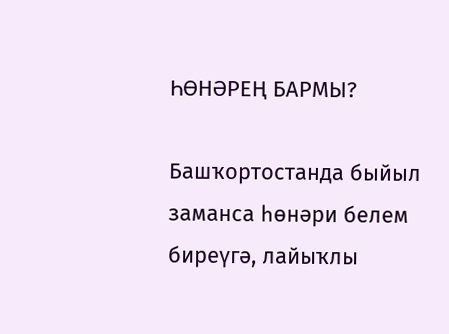ҺӨНӘРЕҢ БАРМЫ?

Башҡортостанда быйыл заманса һөнәри белем биреүгә, лайыҡлы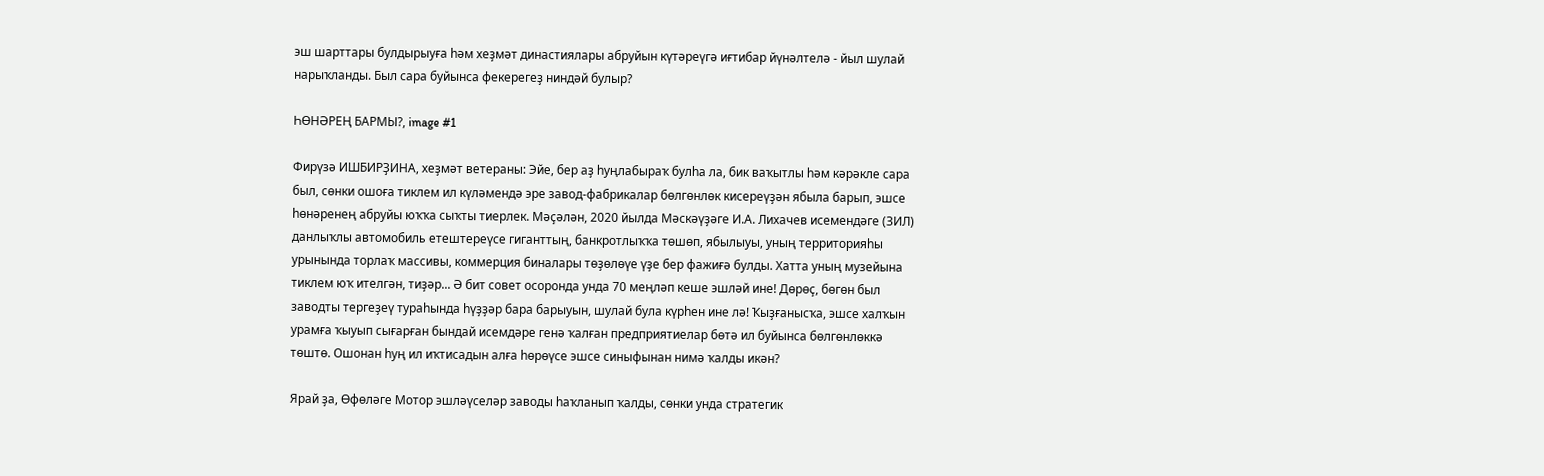эш шарттары булдырыуға һәм хеҙмәт династиялары абруйын күтәреүгә иғтибар йүнәлтелә - йыл шулай нарыҡланды. Был сара буйынса фекерегеҙ ниндәй булыр?

ҺӨНӘРЕҢ БАРМЫ?, image #1

Фирүзә ИШБИРҘИНА, хеҙмәт ветераны: Эйе, бер аҙ һуңлабыраҡ булһа ла, бик ваҡытлы һәм кәрәкле сара был, сөнки ошоға тиклем ил күләмендә эре завод-фабрикалар бөлгөнлөк кисереүҙән ябыла барып, эшсе һөнәренең абруйы юҡҡа сыҡты тиерлек. Мәҫәлән, 2020 йылда Мәскәүҙәге И.А. Лихачев исемендәге (ЗИЛ) данлыҡлы автомобиль етештереүсе гиганттың, банкротлыҡҡа төшөп, ябылыуы, уның территорияһы урынында торлаҡ массивы, коммерция биналары төҙөлөүе үҙе бер фажиғә булды. Хатта уның музейына тиклем юҡ ителгән, тиҙәр... Ә бит совет осоронда унда 70 меңләп кеше эшләй ине! Дөрөҫ, бөгөн был заводты тергеҙеү тураһында һүҙҙәр бара барыуын, шулай була күрһен ине лә! Ҡыҙғанысҡа, эшсе халҡын урамға ҡыуып сығарған бындай исемдәре генә ҡалған предприятиелар бөтә ил буйынса бөлгөнлөккә төштө. Ошонан һуң ил иҡтисадын алға һөрөүсе эшсе синыфынан нимә ҡалды икән?

Ярай ҙа, Өфөләге Мотор эшләүселәр заводы һаҡланып ҡалды, сөнки унда стратегик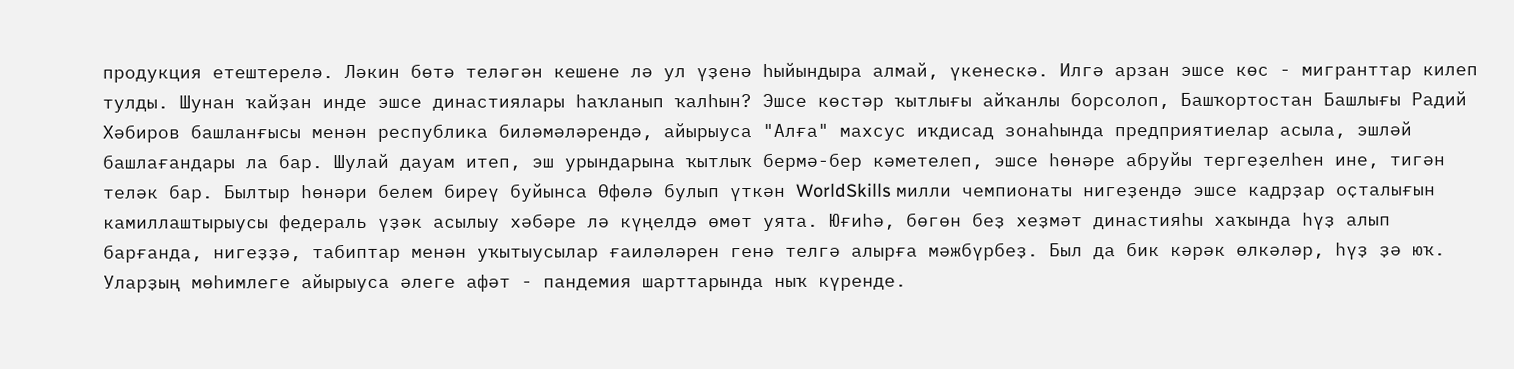продукция етештерелә. Ләкин бөтә теләгән кешене лә ул үҙенә һыйындыра алмай, үкенескә. Илгә арзан эшсе көс - мигранттар килеп тулды. Шунан ҡайҙан инде эшсе династиялары һаҡланып ҡалһын? Эшсе көстәр ҡытлығы айҡанлы борсолоп, Башҡортостан Башлығы Радий Хәбиров башланғысы менән республика биләмәләрендә, айырыуса "Алға" махсус иҡдисад зонаһында предприятиелар асыла, эшләй башлағандары ла бар. Шулай дауам итеп, эш урындарына ҡытлыҡ бермә-бер кәметелеп, эшсе һөнәре абруйы тергеҙелһен ине, тигән теләк бар. Былтыр һөнәри белем биреү буйынса Өфөлә булып үткән WorldSkills милли чемпионаты нигеҙендә эшсе кадрҙар оҫталығын камиллаштырыусы федераль үҙәк асылыу хәбәре лә күңелдә өмөт уята. Юғиһә, бөгөн беҙ хеҙмәт династияһы хаҡында һүҙ алып барғанда, нигеҙҙә, табиптар менән уҡытыусылар ғаиләләрен генә телгә алырға мәжбүрбеҙ. Был да бик кәрәк өлкәләр, һүҙ ҙә юҡ. Уларҙың мөһимлеге айырыуса әлеге афәт - пандемия шарттарында ныҡ күренде.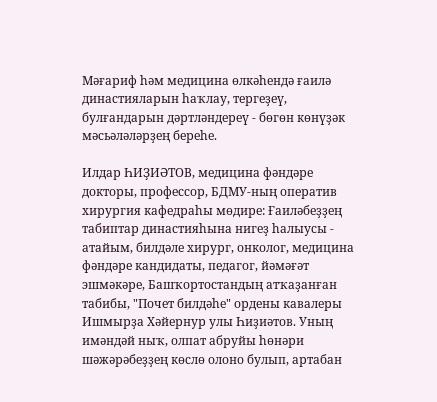Мәғариф һәм медицина өлкәһендә ғаилә династияларын һаҡлау, тергеҙеү, булғандарын дәртләндереү - бөгөн көнүҙәк мәсьәләләрҙең береһе.

Илдар ҺИҘИӘТОВ, медицина фәндәре докторы, профессор, БДМУ-ның оператив хирургия кафедраһы мөдире: Ғаиләбеҙҙең табиптар династияһына нигеҙ һалыусы - атайым, билдәле хирург, онколог, медицина фәндәре кандидаты, педагог, йәмәғәт эшмәкәре, Башҡортостандың атҡаҙанған табибы, "Почет билдәһе" ордены кавалеры Ишмырҙа Хәйернур улы Һиҙиәтов. Уның имәндәй ныҡ, олпат абруйы һөнәри шәжәрәбеҙҙең көслө олоно булып, артабан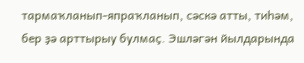тармаҡланып-япраҡланып, сәскә атты, тиһәм, бер ҙә арттырыу булмаҫ. Эшләгән йылдарында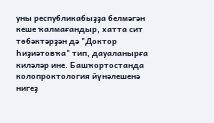уны республикабыҙҙа белмәгән кеше ҡалмағандыр, хатта сит төбәктәрҙән дә "Доктор Һиҙиәтовҡа" тип, дауаланырға киләләр ине. Башҡортостанда колопроктология йүнәлешенә нигеҙ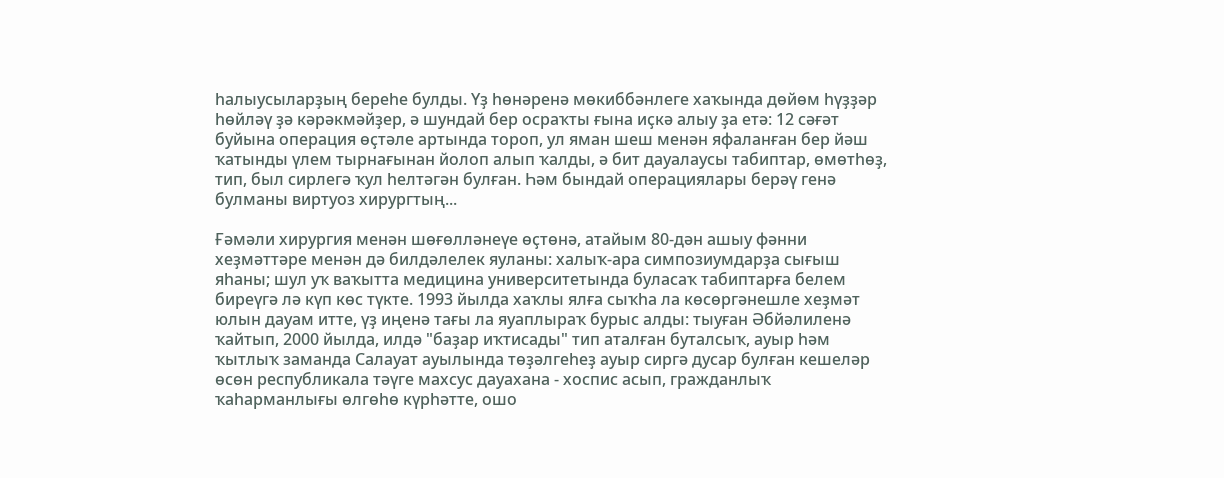һалыусыларҙың береһе булды. Үҙ һөнәренә мөкиббәнлеге хаҡында дөйөм һүҙҙәр һөйләү ҙә кәрәкмәйҙер, ә шундай бер осраҡты ғына иҫкә алыу ҙа етә: 12 сәғәт буйына операция өҫтәле артында тороп, ул яман шеш менән яфаланған бер йәш ҡатынды үлем тырнағынан йолоп алып ҡалды, ә бит дауалаусы табиптар, өмөтһөҙ, тип, был сирлегә ҡул һелтәгән булған. Һәм бындай операциялары берәү генә булманы виртуоз хирургтың...

Ғәмәли хирургия менән шөғөлләнеүе өҫтөнә, атайым 80-дән ашыу фәнни хеҙмәттәре менән дә билдәлелек яуланы: халыҡ-ара симпозиумдарҙа сығыш яһаны; шул уҡ ваҡытта медицина университетында буласаҡ табиптарға белем биреүгә лә күп көс түкте. 1993 йылда хаҡлы ялға сыҡһа ла көсөргәнешле хеҙмәт юлын дауам итте, үҙ иңенә тағы ла яуаплыраҡ бурыс алды: тыуған Әбйәлиленә ҡайтып, 2000 йылда, илдә "баҙар иҡтисады" тип аталған буталсыҡ, ауыр һәм ҡытлыҡ заманда Салауат ауылында төҙәлгеһеҙ ауыр сиргә дусар булған кешеләр өсөн республикала тәүге махсус дауахана - хоспис асып, гражданлыҡ ҡаһарманлығы өлгөһө күрһәтте, ошо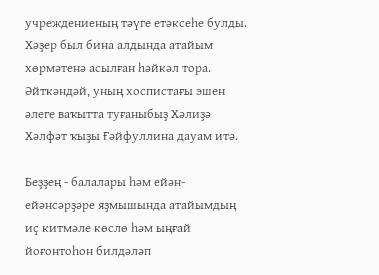учреждениеның тәүге етәксеһе булды. Хәҙер был бина алдында атайым хөрмәтенә асылған һәйкәл тора. Әйткәндәй, уның хоспистағы эшен әлеге ваҡытта туғаныбыҙ Хәлиҙә Хәлфәт ҡыҙы Ғәйфуллина дауам итә.

Беҙҙең - балалары һәм ейән-ейәнсәрҙәре яҙмышында атайымдың иҫ китмәле көслө һәм ыңғай йоғонтоһон билдәләп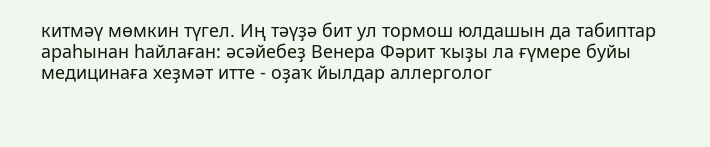китмәү мөмкин түгел. Иң тәүҙә бит ул тормош юлдашын да табиптар араһынан һайлаған: әсәйебеҙ Венера Фәрит ҡыҙы ла ғүмере буйы медицинаға хеҙмәт итте - оҙаҡ йылдар аллерголог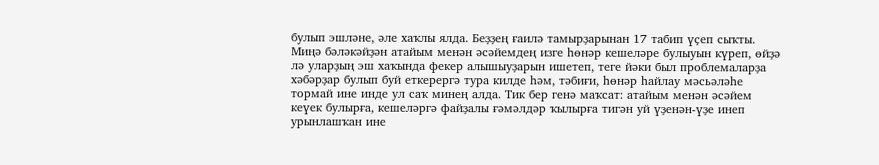булып эшләне, әле хаҡлы ялда. Беҙҙең ғаилә тамырҙарынан 17 табип үҫеп сыҡты. Миңә бәләкәйҙән атайым менән әсәйемдең изге һөнәр кешеләре булыуын күреп, өйҙә лә уларҙың эш хаҡында фекер алышыуҙарын ишетеп, теге йәки был проблемаларҙа хәбәрҙар булып буй еткерергә тура килде һәм, тәбиғи, һөнәр һайлау мәсьәләһе тормай ине инде ул саҡ минең алда. Тик бер генә маҡсат: атайым менән әсәйем кеүек булырға, кешеләргә файҙалы ғәмәлдәр ҡылырға тигән уй үҙенән-үҙе инеп урынлашҡан ине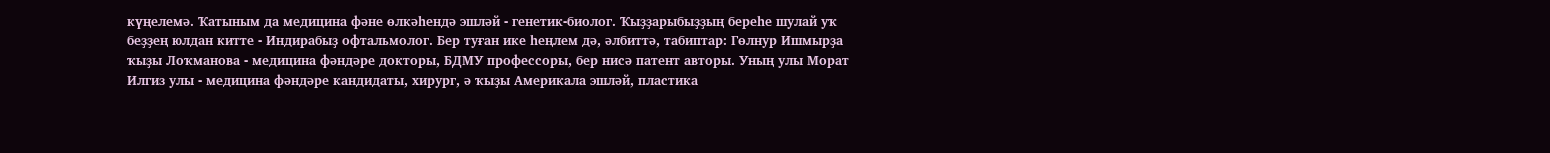күңелемә. Ҡатыным да медицина фәне өлкәһендә эшләй - генетик-биолог. Ҡыҙҙарыбыҙҙың береһе шулай уҡ беҙҙең юлдан китте - Индирабыҙ офтальмолог. Бер туған ике һеңлем дә, әлбиттә, табиптар: Гөлнур Ишмырҙа ҡыҙы Лоҡманова - медицина фәндәре докторы, БДМУ профессоры, бер нисә патент авторы. Уның улы Морат Илгиз улы - медицина фәндәре кандидаты, хирург, ә ҡыҙы Америкала эшләй, пластика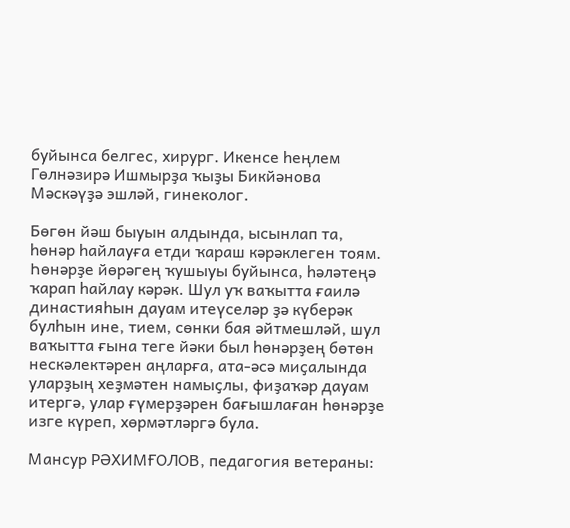буйынса белгес, хирург. Икенсе һеңлем Гөлнәзирә Ишмырҙа ҡыҙы Бикйәнова Мәскәүҙә эшләй, гинеколог.

Бөгөн йәш быуын алдында, ысынлап та, һөнәр һайлауға етди ҡараш кәрәклеген тоям. Һөнәрҙе йөрәгең ҡушыуы буйынса, һәләтеңә ҡарап һайлау кәрәк. Шул уҡ ваҡытта ғаилә династияһын дауам итеүселәр ҙә күберәк булһын ине, тием, сөнки бая әйтмешләй, шул ваҡытта ғына теге йәки был һөнәрҙең бөтөн нескәлектәрен аңларға, ата-әсә миҫалында уларҙың хеҙмәтен намыҫлы, фиҙаҡәр дауам итергә, улар ғүмерҙәрен бағышлаған һөнәрҙе изге күреп, хөрмәтләргә була.

Мансур РӘХИМҒОЛОВ, педагогия ветераны: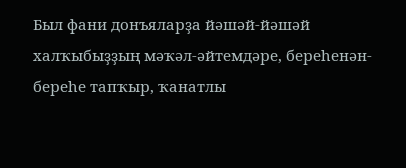Был фани донъяларҙа йәшәй-йәшәй халҡыбыҙҙың мәҡәл-әйтемдәре, береһенән-береһе тапҡыр, ҡанатлы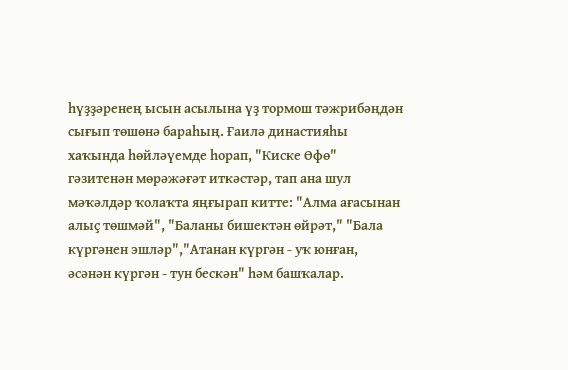һүҙҙәренең ысын асылына үҙ тормош тәжрибәңдән сығып төшөнә бараһың. Ғаилә династияһы хаҡында һөйләүемде һорап, "Киске Өфө" гәзитенән мөрәжәғәт иткәстәр, тап ана шул мәҡәлдәр ҡолаҡта яңғырап китте: "Алма ағасынан алыҫ төшмәй", "Баланы бишектән өйрәт," "Бала күргәнен эшләр","Атанан күргән - уҡ юнған, әсәнән күргән - тун бескән" һәм башҡалар.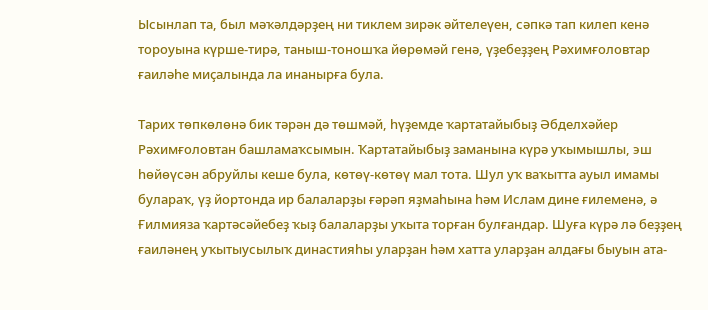Ысынлап та, был мәҡәлдәрҙең ни тиклем зирәк әйтелеүен, сәпкә тап килеп кенә тороуына күрше-тирә, таныш-тоношҡа йөрөмәй генә, үҙебеҙҙең Рәхимғоловтар ғаиләһе миҫалында ла инанырға була.

Тарих төпкөлөнә бик тәрән дә төшмәй, һүҙемде ҡартатайыбыҙ Әбделхәйер Рәхимғоловтан башламаҡсымын. Ҡартатайыбыҙ заманына күрә уҡымышлы, эш һөйөүсән абруйлы кеше була, көтөү-көтөү мал тота. Шул уҡ ваҡытта ауыл имамы булараҡ, үҙ йортонда ир балаларҙы ғәрәп яҙмаһына һәм Ислам дине ғилеменә, ә Ғилмияза ҡартәсәйебеҙ ҡыҙ балаларҙы уҡыта торған булғандар. Шуға күрә лә беҙҙең ғаиләнең уҡытыусылыҡ династияһы уларҙан һәм хатта уларҙан алдағы быуын ата-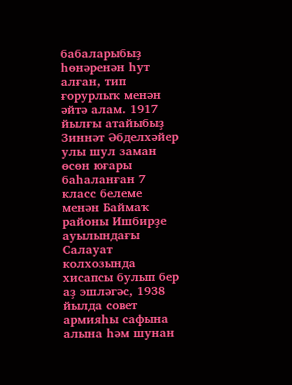бабаларыбыҙ һөнәренән һут алған, тип ғорурлыҡ менән әйтә алам. 1917 йылғы атайыбыҙ Зиннәт Әбделхәйер улы шул заман өсөн юғары баһаланған 7 класс белеме менән Баймаҡ районы Ишбирҙе ауылындағы Салауат колхозында хисапсы булып бер аҙ эшләгәс, 1938 йылда совет армияһы сафына алына һәм шунан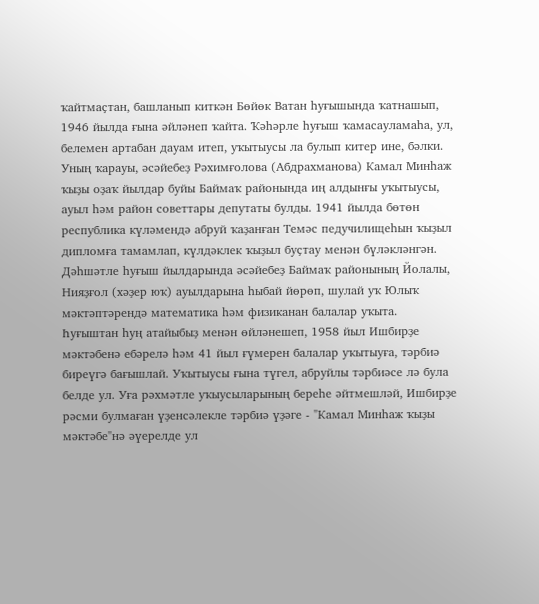ҡайтмаҫтан, башланып киткән Бөйөк Ватан һуғышында ҡатнашып, 1946 йылда ғына әйләнеп ҡайта. Ҡәһәрле һуғыш ҡамасауламаһа, ул, белемен артабан дауам итеп, уҡытыусы ла булып китер ине, бәлки. Уның ҡарауы, әсәйебеҙ Рәхимғолова (Абдрахманова) Камал Минһаж ҡыҙы оҙаҡ йылдар буйы Баймаҡ районында иң алдынғы уҡытыусы, ауыл һәм район советтары депутаты булды. 1941 йылда бөтөн республика күләмендә абруй ҡаҙанған Темәс педучилищеһын ҡыҙыл дипломға тамамлап, күлдәклек ҡыҙыл буҫтау менән бүләкләнгән. Дәһшәтле һуғыш йылдарында әсәйебеҙ Баймаҡ районының Йолалы, Нияҙғол (хәҙер юҡ) ауылдарына һыбай йөрөп, шулай уҡ Юлыҡ мәктәптәрендә математика һәм физиканан балалар уҡыта. Һуғыштан һуң атайыбыҙ менән өйләнешеп, 1958 йыл Ишбирҙе мәктәбенә ебәрелә һәм 41 йыл ғүмерен балалар уҡытыуға, тәрбиә биреүгә бағышлай. Уҡытыусы ғына түгел, абруйлы тәрбиәсе лә була белде ул. Уға рәхмәтле уҡыусыларының береһе әйтмешләй, Ишбирҙе рәсми булмаған үҙенсәлекле тәрбиә үҙәге - "Камал Минһаж ҡыҙы мәктәбе"нә әүерелде ул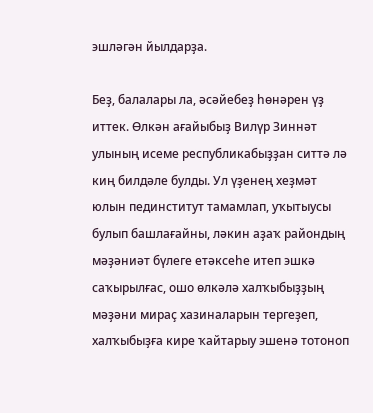эшләгән йылдарҙа.

Беҙ, балалары ла, әсәйебеҙ һөнәрен үҙ иттек. Өлкән ағайыбыҙ Вилүр Зиннәт улының исеме республикабыҙҙан ситтә лә киң билдәле булды. Ул үҙенең хеҙмәт юлын пединститут тамамлап, уҡытыусы булып башлағайны, ләкин аҙаҡ райондың мәҙәниәт бүлеге етәксеһе итеп эшкә саҡырылғас, ошо өлкәлә халҡыбыҙҙың мәҙәни мираҫ хазиналарын тергеҙеп, халҡыбыҙға кире ҡайтарыу эшенә тотоноп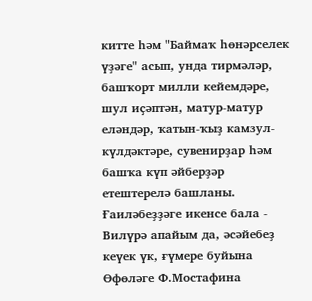китте һәм "Баймаҡ һөнәрселек үҙәге" асып, унда тирмәләр, башҡорт милли кейемдәре, шул иҫәптән, матур-матур еләндәр, ҡатын-ҡыҙ камзул-күлдәктәре, сувенирҙар һәм башҡа күп әйберҙәр етештерелә башланы. Ғаиләбеҙҙәге икенсе бала - Вилүрә апайым да, әсәйебеҙ кеүек үк, ғүмере буйына Өфөләге Ф.Мостафина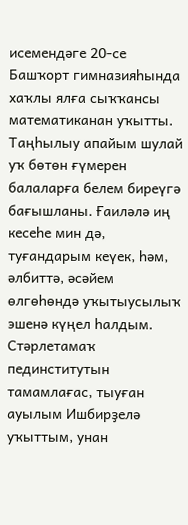исемендәге 20-се Башҡорт гимназияһында хаҡлы ялға сыҡҡансы математиканан уҡытты. Таңһылыу апайым шулай уҡ бөтөн ғүмерен балаларға белем биреүгә бағышланы. Ғаиләлә иң кесеһе мин дә, туғандарым кеүек, һәм, әлбиттә, әсәйем өлгөһөндә уҡытыусылыҡ эшенә күңел һалдым. Стәрлетамаҡ пединститутын тамамлағас, тыуған ауылым Ишбирҙелә уҡыттым, унан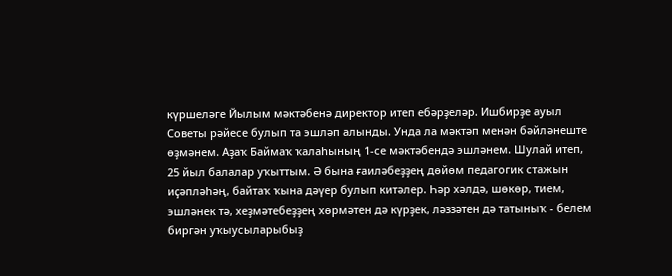күршеләге Йылым мәктәбенә директор итеп ебәрҙеләр. Ишбирҙе ауыл Советы рәйесе булып та эшләп алынды. Унда ла мәктәп менән бәйләнеште өҙмәнем. Аҙаҡ Баймаҡ ҡалаһының 1-се мәктәбендә эшләнем. Шулай итеп, 25 йыл балалар уҡыттым. Ә бына ғаиләбеҙҙең дөйөм педагогик стажын иҫәпләһәң, байтаҡ ҡына дәүер булып китәлер. Һәр хәлдә, шөкөр, тием, эшләнек тә, хеҙмәтебеҙҙең хөрмәтен дә күрҙек, ләззәтен дә татыныҡ - белем биргән уҡыусыларыбыҙ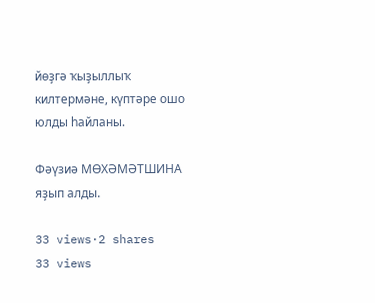йөҙгә ҡыҙыллыҡ килтермәне, күптәре ошо юлды һайланы.

Фәүзиә МӨХӘМӘТШИНА яҙып алды.

33 views·2 shares
33 views